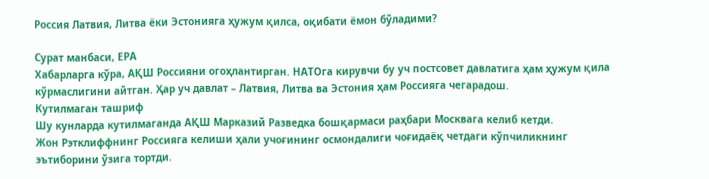Россия Латвия, Литва ёки Эстонияга ҳужум қилса, оқибати ёмон бўладими?

Сурат манбаси, EPA
Хабарларга кўра, АҚШ Россияни огоҳлантирган. НАТОга кирувчи бу уч постсовет давлатига ҳам ҳужум қила кўрмаслигини айтган. Ҳар уч давлат – Латвия, Литва ва Эстония ҳам Россияга чегарадош.
Кутилмаган ташриф
Шу кунларда кутилмаганда АҚШ Марказий Разведка бошқармаси раҳбари Москвага келиб кетди.
Жон Рэтклиффнинг Россияга келиши ҳали учоғининг осмондалиги чоғидаёқ четдаги кўпчиликнинг эътиборини ўзига тортди.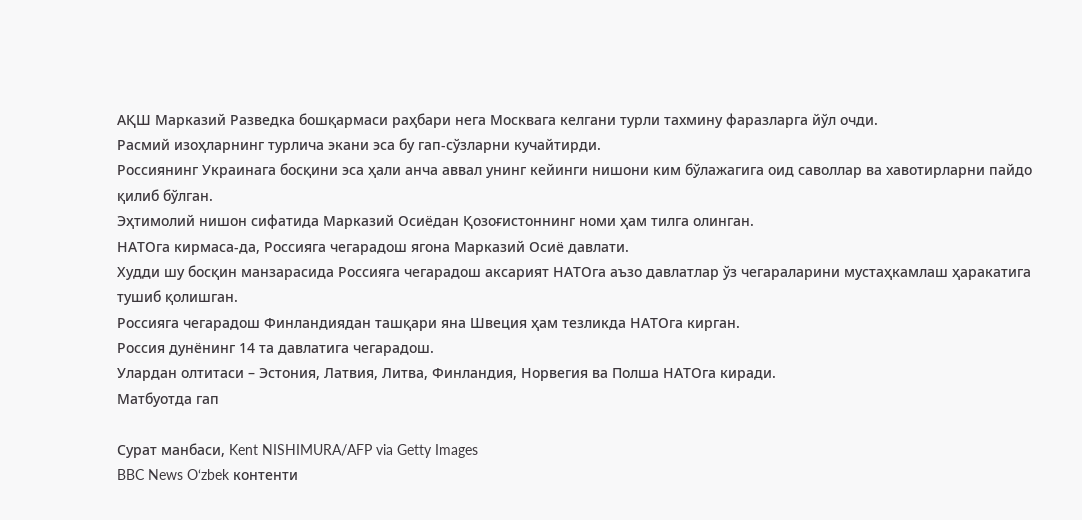АҚШ Марказий Разведка бошқармаси раҳбари нега Москвага келгани турли тахмину фаразларга йўл очди.
Расмий изоҳларнинг турлича экани эса бу гап-сўзларни кучайтирди.
Россиянинг Украинага босқини эса ҳали анча аввал унинг кейинги нишони ким бўлажагига оид саволлар ва хавотирларни пайдо қилиб бўлган.
Эҳтимолий нишон сифатида Марказий Осиёдан Қозоғистоннинг номи ҳам тилга олинган.
НАТОга кирмаса-да, Россияга чегарадош ягона Марказий Осиё давлати.
Худди шу босқин манзарасида Россияга чегарадош аксарият НАТОга аъзо давлатлар ўз чегараларини мустаҳкамлаш ҳаракатига тушиб қолишган.
Россияга чегарадош Финландиядан ташқари яна Швеция ҳам тезликда НАТОга кирган.
Россия дунёнинг 14 та давлатига чегарадош.
Улардан олтитаси – Эстония, Латвия, Литва, Финландия, Норвегия ва Полша НАТОга киради.
Матбуотда гап

Сурат манбаси, Kent NISHIMURA/AFP via Getty Images
BBC News O‘zbek контенти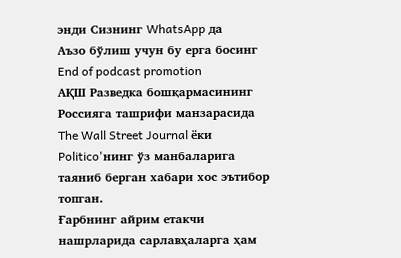энди Сизнинг WhatsApp да
Аъзо бўлиш учун бу ерга босинг
End of podcast promotion
АҚШ Разведка бошқармасининг Россияга ташрифи манзарасида The Wall Street Journal ёки Politico'нинг ўз манбаларига таяниб берган хабари хос эътибор топган.
Ғарбнинг айрим етакчи нашрларида сарлавҳаларга ҳам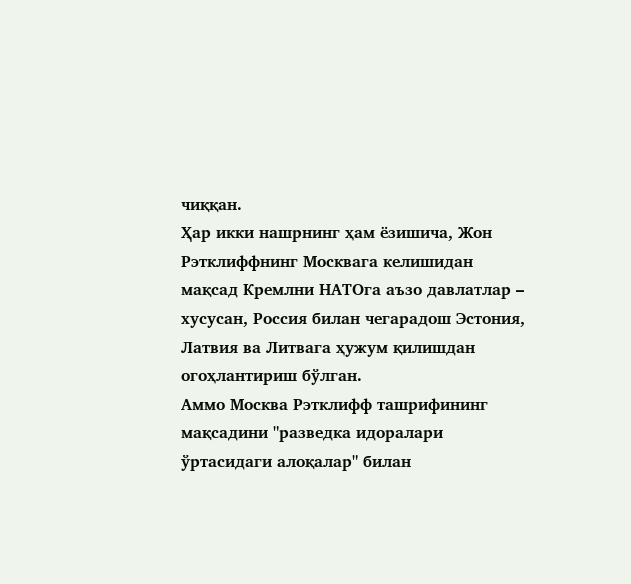чиққан.
Ҳар икки нашрнинг ҳам ёзишича, Жон Рэтклиффнинг Москвага келишидан мақсад Кремлни НАТОга аъзо давлатлар – хусусан, Россия билан чегарадош Эстония, Латвия ва Литвага ҳужум қилишдан огоҳлантириш бўлган.
Аммо Москва Рэтклифф ташрифининг мақсадини "разведка идоралари ўртасидаги алоқалар" билан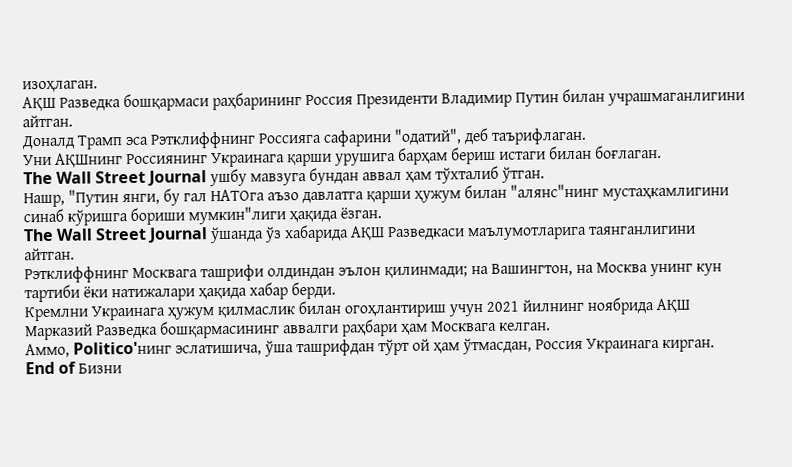изоҳлаган.
АҚШ Разведка бошқармаси раҳбарининг Россия Президенти Владимир Путин билан учрашмаганлигини айтган.
Доналд Трамп эса Рэтклиффнинг Россияга сафарини "одатий", деб таърифлаган.
Уни АҚШнинг Россиянинг Украинага қарши урушига барҳам бериш истаги билан боғлаган.
The Wall Street Journal ушбу мавзуга бундан аввал ҳам тўхталиб ўтган.
Нашр, "Путин янги, бу гал НАТОга аъзо давлатга қарши ҳужум билан "алянс"нинг мустаҳкамлигини синаб кўришга бориши мумкин"лиги ҳақида ёзган.
The Wall Street Journal ўшанда ўз хабарида АҚШ Разведкаси маълумотларига таянганлигини айтган.
Рэтклиффнинг Москвага ташрифи олдиндан эълон қилинмади; на Вашингтон, на Москва унинг кун тартиби ёки натижалари ҳақида хабар берди.
Кремлни Украинага ҳужум қилмаслик билан огоҳлантириш учун 2021 йилнинг ноябрида АҚШ Марказий Разведка бошқармасининг аввалги раҳбари ҳам Москвага келган.
Аммо, Politico'нинг эслатишича, ўша ташрифдан тўрт ой ҳам ўтмасдан, Россия Украинага кирган.
End of Бизни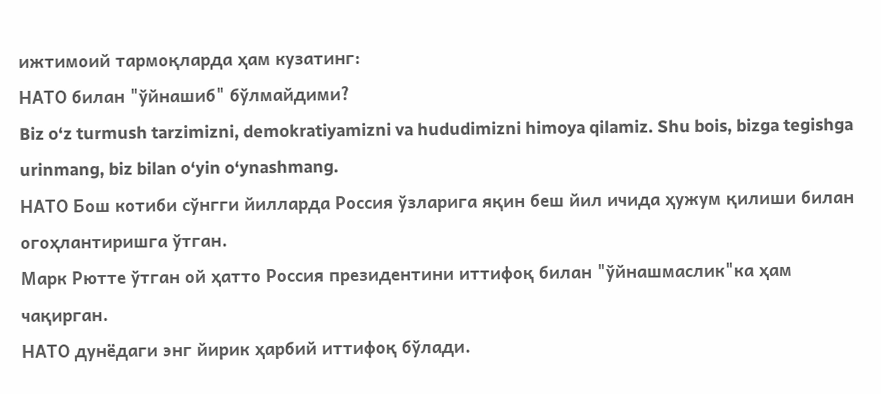ижтимоий тармоқларда ҳам кузатинг:
НАТО билан "ўйнашиб" бўлмайдими?
Biz o‘z turmush tarzimizni, demokratiyamizni va hududimizni himoya qilamiz. Shu bois, bizga tegishga urinmang, biz bilan o‘yin o‘ynashmang.
НАТО Бош котиби сўнгги йилларда Россия ўзларига яқин беш йил ичида ҳужум қилиши билан огоҳлантиришга ўтган.
Марк Рютте ўтган ой ҳатто Россия президентини иттифоқ билан "ўйнашмаслик"ка ҳам чақирган.
НАТО дунёдаги энг йирик ҳарбий иттифоқ бўлади.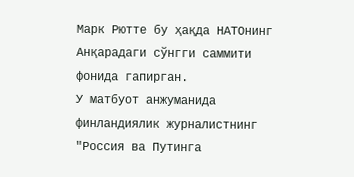Марк Рютте бу ҳақда НАТОнинг Анқарадаги сўнгги саммити фонида гапирган.
У матбуот анжуманида финландиялик журналистнинг "Россия ва Путинга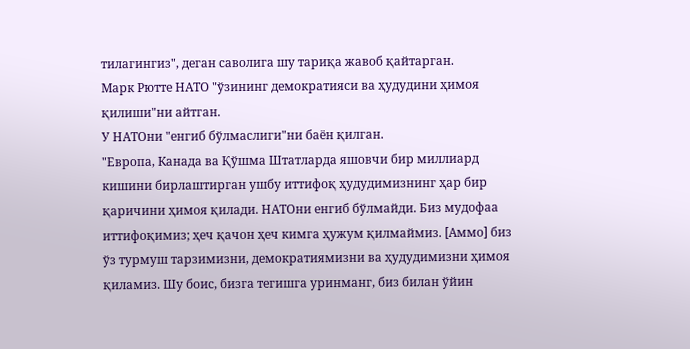тилагингиз", деган саволига шу тариқа жавоб қайтарган.
Марк Рютте НАТО "ўзининг демократияси ва ҳудудини ҳимоя қилиши"ни айтган.
У НАТОни "енгиб бўлмаслиги"ни баён қилган.
"Европа, Канада ва Қўшма Штатларда яшовчи бир миллиард кишини бирлаштирган ушбу иттифоқ ҳудудимизнинг ҳар бир қаричини ҳимоя қилади. НАТОни енгиб бўлмайди. Биз мудофаа иттифоқимиз; ҳеч қачон ҳеч кимга ҳужум қилмаймиз. [Аммо] биз ўз турмуш тарзимизни, демократиямизни ва ҳудудимизни ҳимоя қиламиз. Шу боис, бизга тегишга уринманг, биз билан ўйин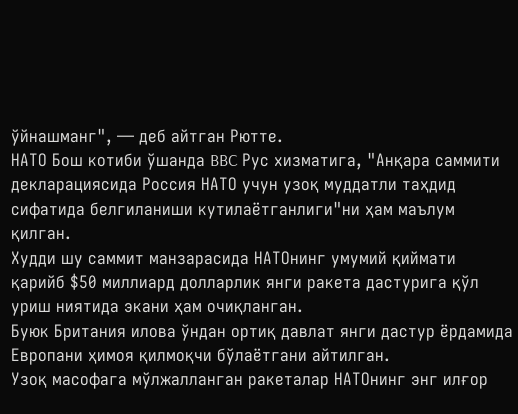ўйнашманг", — деб айтган Рютте.
НАТО Бош котиби ўшанда BBC Рус хизматига, "Анқара саммити декларациясида Россия НАТО учун узоқ муддатли таҳдид сифатида белгиланиши кутилаётганлиги"ни ҳам маълум қилган.
Худди шу саммит манзарасида НАТОнинг умумий қиймати қарийб $50 миллиард долларлик янги ракета дастурига қўл уриш ниятида экани ҳам очиқланган.
Буюк Британия илова ўндан ортиқ давлат янги дастур ёрдамида Европани ҳимоя қилмоқчи бўлаётгани айтилган.
Узоқ масофага мўлжалланган ракеталар НАТОнинг энг илғор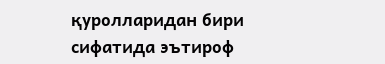қуролларидан бири сифатида эътироф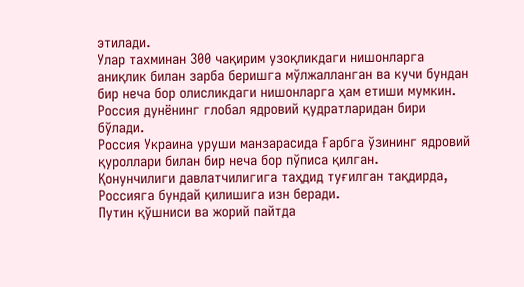этилади.
Улар тахминан 300 чақирим узоқликдаги нишонларга аниқлик билан зарба беришга мўлжалланган ва кучи бундан бир неча бор олисликдаги нишонларга ҳам етиши мумкин.
Россия дунёнинг глобал ядровий қудратларидан бири бўлади.
Россия Украина уруши манзарасида Ғарбга ўзининг ядровий қуроллари билан бир неча бор пўписа қилган.
Қонунчилиги давлатчилигига таҳдид туғилган тақдирда, Россияга бундай қилишига изн беради.
Путин қўшниси ва жорий пайтда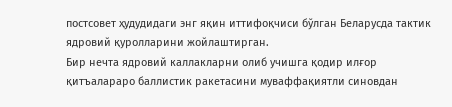постсовет ҳудудидаги энг яқин иттифоқчиси бўлган Беларусда тактик ядровий қуролларини жойлаштирган.
Бир нечта ядровий каллакларни олиб учишга қодир илғор қитъалараро баллистик ракетасини муваффақиятли синовдан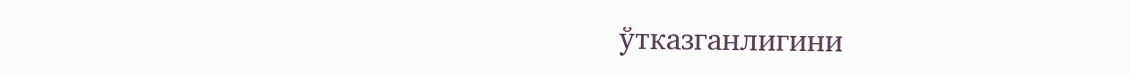ўтказганлигини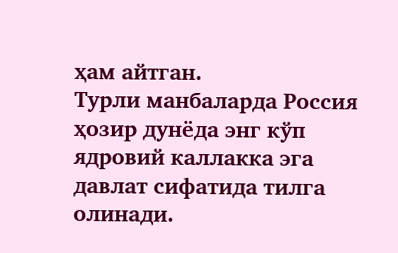ҳам айтган.
Турли манбаларда Россия ҳозир дунёда энг кўп ядровий каллакка эга давлат сифатида тилга олинади.